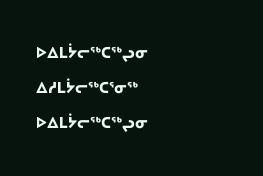ᐅᐃᒪᔮᓕᖅᑕᖅᖢᓂ ᐃᓱᒪᔮᓕᖅᑕᕐᓂᖅ
ᐅᐃᒪᔮᓕᖅᑕᖅᖢᓂ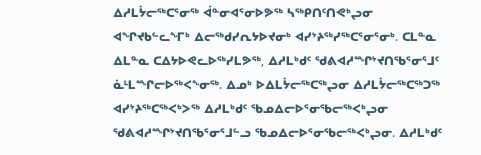ᐃᓱᒪᔮᓕᖅᑕᕐᓂᖅ ᐋᓐᓂᐊᕐᓂᐅᕗᖅ ᓴᖅᑭᑎᑦᑎᕙᒃᖢᓂ ᐊᖏᔪᑲᓪᓚᖕᒥᒃ ᐃᓕᖅᑯᓯᕆᔭᐅᔪᓂᒃ ᐊᓯᔾᔨᖅᓯᖅᑕᕐᓂᕐᓂᒃ. ᑕᒪᓐᓇ ᐃᒪᓐᓇ ᑕᐃᔭᐅᕙᓚᐅᖅᓯᒪᕗᖅ, ᐃᓱᒪᒃᑯᑦ ᖁᕕᐊᓱᙱᔾᔪᑎᖃᕐᓂᕐᒧᑦ ᓈᒻᒪᙱᓕᐅᖅᐸᖕᓂᖅ. ᐃᓄᒃ ᐅᐃᒪᔮᓕᖅᑕᖅᖢᓂ ᐃᓱᒪᔮᓕᖅᑕᖅᑐᖅ ᐊᓯᔾᔨᖅᑕᖅᐸᒃᐳᖅ ᐃᓱᒪᒃᑯᑦ ᖃᓄᐃᓕᐅᕐᓂᖃᓕᖅᐸᒃᖢᓂ ᖁᕕᐊᓱᙱᔾᔪᑎᖃᕐᓂᕐᒧᓪᓗ ᖃᓄᐃᓕᐅᕐᓂᖃᓕᖅᐸᒃᖢᓂ. ᐃᓱᒪᒃᑯᑦ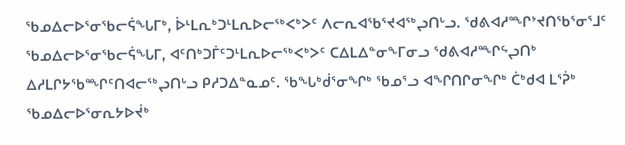ᖃᓄᐃᓕᐅᕐᓂᖃᓕᕌᖓᒥᒃ, ᐆᒻᒪᕆᒃᑐᒻᒪᕆᐅᓕᖅᐸᒃᐳᑦ ᐱᓕᕆᐊᖃᕐᔪᐊᖅᖢᑎᒡᓗ. ᖁᕕᐊᓱᙱᔾᔪᑎᖃᕐᓂᕐᒧᑦ ᖃᓄᐃᓕᐅᕐᓂᖃᓕᕌᖓᒥ, ᐊᑦᑎᒃᑐᒦᑦᑐᒻᒪᕆᐅᓕᖅᐸᒃᐳᑦ ᑕᐃᒪᐃᓐᓂᖕᒥᓂᓗ ᖁᕕᐊᓱᙱᖦᖢᑎᒃ ᐃᓱᒪᒋᔭᖃᙱᑦᑎᐊᓕᖅᖢᑎᒡᓗ ᑭᓱᑐᐃᓐᓇᓄᑦ. ᖃᖓᒃᑰᕐᓂᖏᒃ ᖃᓄᕐᓗ ᐊᖏᑎᒋᓂᖏᒃ ᑖᒃᑯᐊ ᒪᕐᕉᒃ ᖃᓄᐃᓕᐅᕐᓂᕆᔭᐅᔫᒃ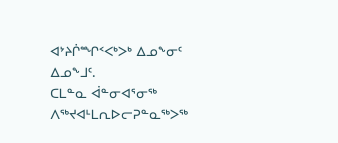ᐊᔾᔨᒌᙱᑉᐸᒃᐳᒃ ᐃᓄᖕᓂᑦ ᐃᓄᖕᒧᑦ.
ᑕᒪᓐᓇ ᐋᓐᓂᐊᕐᓂᖅ ᐱᖅᔪᐊᒻᒪᕆᐅᓕᕈᓐᓇᖅᐳᖅ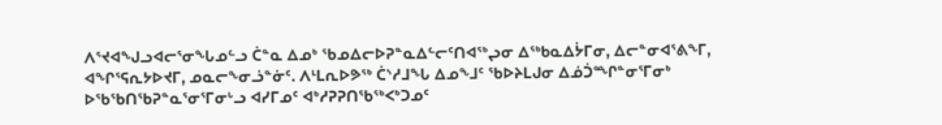ᐱᕐᔪᐊᖑᓗᐊᓕᕐᓂᖓᓄᓪᓗ ᑖᓐᓇ ᐃᓄᒃ ᖃᓄᐃᓕᐅᕈᓐᓇᐃᓪᓕᑦᑎᐊᖅᖢᓂ ᐃᖅᑲᓇᐃᔮᒥᓂ, ᐃᓕᓐᓂᐊᕐᕕᖕᒥ, ᐊᖏᕐᕋᕆᔭᐅᔪᒥ, ᓄᓇᓕᖕᓂᓘᓐᓃᑦ. ᐱᒻᒪᕆᐅᕗᖅ ᑖᔅᓱᒧᖓ ᐃᓄᖕᒧᑦ ᖃᐅᔨᒪᒍᓂ ᐃᓅᑑᙱᓐᓂᕐᒥᓂᒃ ᐅᖃᖃᑎᖃᕈᓐᓇᕐᓂᕐᒥᓂᒡᓗ ᐊᓯᒥᓄᑦ ᐊᒃᓱᕈᕈᑎᖃᖅᐸᒃᑐᓄᑦ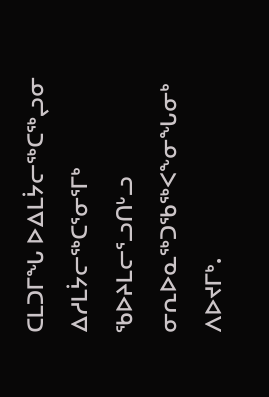ᑕᒪᑐᒥᖓ ᐅᐃᒪᔮᓕᖅᑕᖅᖢᓂ ᐃᓱᒪᔮᓕᖅᑕᕐᓂᕐᒥᒃ ᖃᐅᔨᒪᓕᕐᓗᑎᒡᓗ ᓂᕆᐅᓇᖅᑐᖃᖅᐸᖕᓂᖓᓂᒃ ᐱᐅᔪᒥᒃ.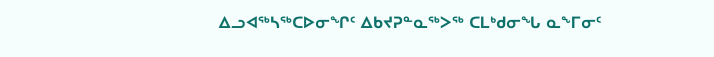ᐃᓗᐊᖅᓴᖅᑕᐅᓂᖏᑦ ᐃᑲᔪᕈᓐᓇᖅᐳᖅ ᑕᒪᒃᑯᓂᖓ ᓇᖕᒥᓂᑦ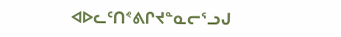ᐊᐅᓚᑦᑎᕝᕕᒋᔪᓐᓇᓕᕐᓗᒍ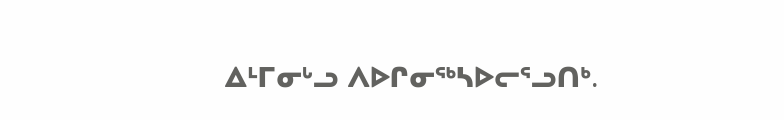ᐃᒻᒥᓂᒡᓗ ᐱᐅᒋᓂᖅᓴᐅᓕᕐᓗᑎᒃ.